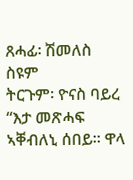ጸሓፊ፡ ሽመለስ ስዩም
ትርጉም፡ ዮናስ ባይረ
“እታ መጽሓፍ ኣቐብለኒ ሰበይ። ዋላ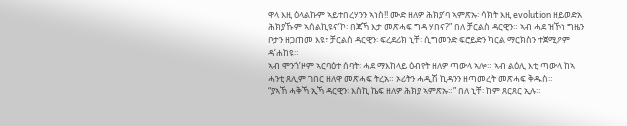ዋላ እዚ ዕላልኩም ኣይተበረሃንን ኣነስ!! ሙድ ዘለዎ ሕክያ’ባ ኣምጽኡ፡ ሳክት እዚ evolution ዘይወድአ ሕክያኹም ኣሰልኪዩና’ኮ፡ በጃኻ እታ መጽሓፍ ግዳ ሃበና?” በለ ቻርልስ ዳርዊን። ኣብ ሓደ ዝኾነ ግዜን ቦታን ዘጋጠመ እዩ፣ ቻርልስ ዳርዊን፡ ፍረደሪክ ኒቸ፡ ሲግመንድ ፍሮይድን ካርል ማርክስን ተጀሚዖም ዳ’ሐከዩ።
ኣብ ሞንጎ’ዞም ኣርባዕተ ሰባት፡ ሓደ ማእከላይ ዕብየት ዘለዎ ጣውላ ኣሎ። ኣብ ልዕሊ እቲ ጣውላ ከኣ ሓንቲ ጸሊም ገበር ዘለዋ መጽሓፍ ትረአ። ኦሪትን ሓዲሽ ኪዳንን ዘጣመረት መጽሓፍ ቅዱስ።
“ያኣኸ ሓቅኻ ኢኻ ዳርዊን፡ እስኪ ኬፍ ዘለዎ ሕክያ ኣምጽኡ።” በለ ኒቸ፡ ከም ጸርጸር ኢሉ።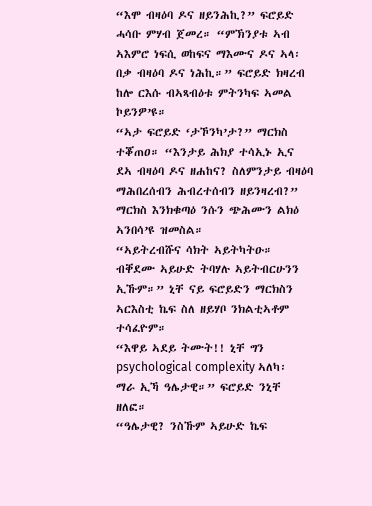“እሞ ብዛዕባ ዶና ዘይንሕኪ?” ፍሮይድ ሓሳቡ ምሃብ ጀመረ። “ምኽንያቱ ኣብ ኣእምሮ ነፍሲ ወከፍና ማእሙና ዶና ኣላ፡ በቃ ብዛዕባ ዶና ነሕኪ።” ፍሮይድ ክዛረብ ከሎ ርእሱ ብኣጻብዕቱ ምትንካፍ ኣመል ኮይንዎ’ዩ።
“ኣታ ፍሮይድ ‘ታኾንካ’ታ?” ማርክስ ተቖጠዐ። “እንታይ ሕክያ ተሳኢኑ ኢና ደኣ ብዛዕባ ዶና ዘሐከና? ስለምንታይ ብዛዕባ ማሕበረሰብን ሕብረተሰብን ዘይንዛረብ?” ማርክስ እንክቁጣዕ ንሱን ጭሕሙን ልክዕ ኣንበሳ’ዩ ዝመስል።
“ኣይትረብሹና ሳክት ኣይትካትዑ። ብቐደሙ ኣይሁድ ትባሃሉ ኣይትብርሁንን ኢኹም።” ኒቸ ናይ ፍሮይድን ማርክስን ኣርእስቲ ኬፍ ስለ ዘይሃቦ ንክልቲኣቶም ተሳፈዮም።
“እዋይ ኣደይ ትሙት!! ኒቸ ግን psychological complexity ኣለካ፡ ማራ ኢኻ ዓሌታዊ።” ፍሮይድ ንኒቸ ዘለፎ።
“ዓሌታዊ? ንስኹም ኣይሁድ ኬፍ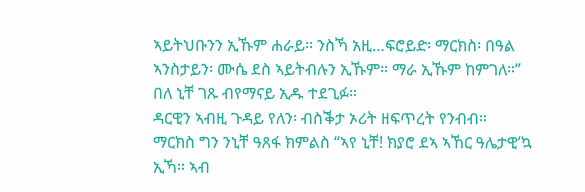ኣይትህቡንን ኢኹም ሐራይ። ንስኻ አዚ…ፍሮይድ፡ ማርክስ፡ በዓል ኣንስታይን፡ ሙሴ ደስ ኣይትብሉን ኢኹም። ማራ ኢኹም ከምገለ።” በለ ኒቸ ገጹ ብየማናይ ኢዱ ተደጊፉ።
ዳርዊን ኣብዚ ጉዳይ የለን፡ ብስቕታ ኦሪት ዘፍጥረት የንብብ።
ማርክስ ግን ንኒቸ ዓጸፋ ክምልስ “ኣየ ኒቸ! ክያሮ ደኣ ኣኸር ዓሌታዊ’ኳ ኢኻ። ኣብ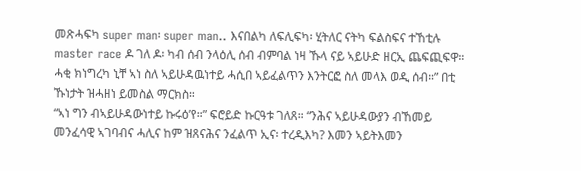መጽሓፍካ super man፡ super man.. እናበልካ ለፍሊፍካ፡ ሂትለር ናትካ ፍልስፍና ተኸቲሉ master race ዶ ገለ ዶ፡ ካብ ሰብ ንላዕሊ ሰብ ብምባል ነዛ ኹላ ናይ ኣይሁድ ዘርኢ ጨፍጪፍዋ። ሓቂ ክነግረካ ኒቸ ኣነ ስለ ኣይሁዳዉነተይ ሓሲበ ኣይፈልጥን እንትርፎ ስለ መላእ ወዲ ሰብ።” በቲ ኹነታት ዝሓዘነ ይመስል ማርክስ።
“ኣነ ግን ብኣይሁዳውነተይ ኩሩዕ’የ።” ፍሮይድ ኩርዓቱ ገለጸ። “ንሕና ኣይሁዳውያን ብኸመይ መንፈሳዊ ኣገባብና ሓሊና ከም ዝጸናሕና ንፈልጥ ኢና፡ ተረዲእካ? እመን ኣይትእመን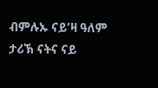ብምሉኡ ናይ’ዛ ዓለም ታሪኽ ናትና ናይ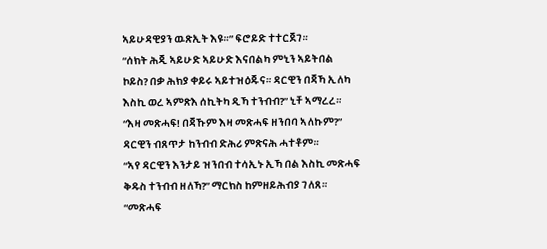ኣይሁዳዊያን ዉጽኢት እዩ።” ፍሮይድ ተተርጀገ።
“ሰክት ሕጂ ኣይሁድ ኣይሁድ እናበልካ ምኒን ኣይትበል ኮይስ? በቃ ሕክያ ቀይሩ ኣይተዝዕጁና። ዳርዊን በጃኻ ኢለካ እስኪ ወረ ኣምጽእ ሰኪትካ ዲኻ ተንብብ?” ኒቸ ኣማረረ።
“እዛ መጽሓፍ! በጃኹም እዛ መጽሓፍ ዘንበባ ኣለኩም?” ዳርዊን ብጸጥታ ከንብብ ድሕሪ ምጽናሕ ሓተቶም።
“ኣየ ዳርዊን እንታይ ዝንበብ ተሳኢኑ ኢኻ በል እስኪ መጽሓፍ ቅዱስ ተንብብ ዘለኻ?” ማርክስ ከምዘይሕብያ ገለጸ።
“መጽሓፍ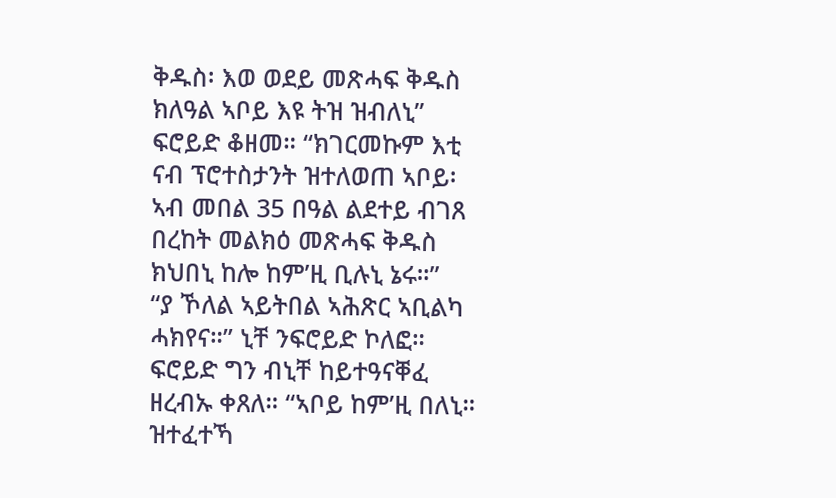ቅዱስ፡ እወ ወደይ መጽሓፍ ቅዱስ ክለዓል ኣቦይ እዩ ትዝ ዝብለኒ” ፍሮይድ ቆዘመ። “ክገርመኩም እቲ ናብ ፕሮተስታንት ዝተለወጠ ኣቦይ፡ ኣብ መበል 35 በዓል ልደተይ ብገጸ በረከት መልክዕ መጽሓፍ ቅዱስ ክህበኒ ከሎ ከም’ዚ ቢሉኒ ኔሩ።”
“ያ ኾለል ኣይትበል ኣሕጽር ኣቢልካ ሓክየና።” ኒቸ ንፍሮይድ ኮለፎ።
ፍሮይድ ግን ብኒቸ ከይተዓናቐፈ ዘረብኡ ቀጸለ። “ኣቦይ ከም’ዚ በለኒ። ዝተፈተኻ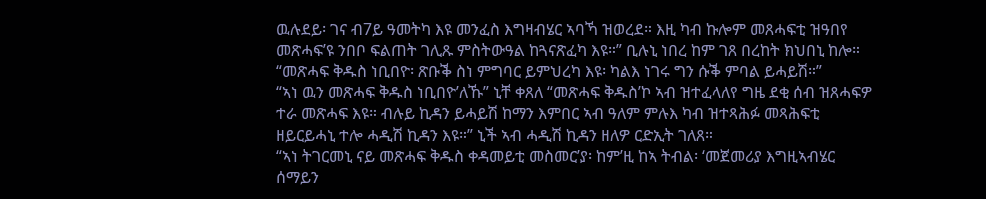ዉሉደይ፡ ገና ብ7ይ ዓመትካ እዩ መንፈስ እግዛብሄር ኣባኻ ዝወረደ። እዚ ካብ ኩሎም መጸሓፍቲ ዝዓበየ መጽሓፍ’ዩ ንበቦ ፍልጠት ገሊጹ ምስትውዓል ከጓናጽፈካ እዩ።” ቢሉኒ ነበረ ከም ገጸ በረከት ክህበኒ ከሎ። “መጽሓፍ ቅዱስ ነቢበዮ፡ ጽቡቕ ስነ ምግባር ይምህረካ እዩ፡ ካልእ ነገሩ ግን ሱቕ ምባል ይሓይሽ።”
“ኣነ ዉን መጽሓፍ ቅዱስ ነቢበዮ’ለኹ” ኒቸ ቀጸለ “መጽሓፍ ቅዱስ’ኮ ኣብ ዝተፈላለየ ግዜ ደቂ ሰብ ዝጸሓፍዎ ተራ መጽሓፍ እዩ። ብሉይ ኪዳን ይሓይሽ ከማን እምበር ኣብ ዓለም ምሉእ ካብ ዝተጻሕፉ መጻሕፍቲ ዘይርይሓኒ ተሎ ሓዲሽ ኪዳን እዩ።” ኒች ኣብ ሓዲሽ ኪዳን ዘለዎ ርድኢት ገለጸ።
“ኣነ ትገርመኒ ናይ መጽሓፍ ቅዱስ ቀዳመይቲ መስመር’ያ፡ ከም’ዚ ከኣ ትብል፡ ‘መጀመሪያ እግዚኣብሄር ሰማይን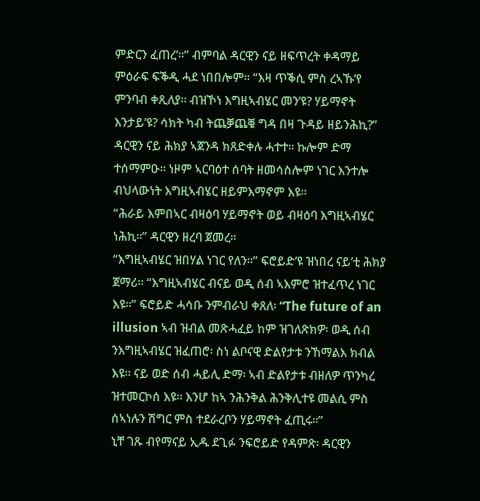ምድርን ፈጠረ’።” ብምባል ዳርዊን ናይ ዘፍጥረት ቀዳማይ ምዕራፍ ፍቕዲ ሓደ ነበበሎም። “እዛ ጥቕሲ ምስ ረኣኹ’የ ምንባብ ቀጺለያ። ብዝኾነ እግዚኣብሄር መን’ዩ? ሃይማኖት እንታይ’ዩ? ሳክት ካብ ትጨቓጨቑ ግዳ በዛ ጉዳይ ዘይንሕኪ?” ዳርዊን ናይ ሕክያ ኣጀንዳ ክጸድቀሉ ሓተተ። ኩሎም ድማ ተሰማምዑ። ነዞም ኣርባዕተ ሰባት ዘመሳስሎም ነገር እንተሎ ብህላውነት እግዚኣብሄር ዘይምእማኖም እዩ።
“ሕራይ እምበኣር ብዛዕባ ሃይማኖት ወይ ብዛዕባ እግዚኣብሄር ነሕኪ።” ዳርዊን ዘረባ ጀመረ።
“እግዚኣብሄር ዝበሃል ነገር የለን።” ፍሮይድ’ዩ ዝነበረ ናይ’ቲ ሕክያ ጀማሪ። “እግዚኣብሄር ብናይ ወዲ ሰብ ኣእምሮ ዝተፈጥረ ነገር እዩ።” ፍሮይድ ሓሳቡ ንምብራህ ቀጸለ፡ “The future of an illusion ኣብ ዝብል መጽሓፈይ ከም ዝገለጽክዎ፡ ወዲ ሰብ ንእግዚኣብሄር ዝፈጠሮ፡ ስነ ልቦናዊ ድልየታቱ ንኸማልእ ክብል እዩ። ናይ ወድ ሰብ ሓይሊ ድማ፡ ኣብ ድልየታቱ ብዘለዎ ጥንካረ ዝተመርኮሰ እዩ። እንሆ ከኣ ንሕንቅል ሕንቅሊተዩ መልሲ ምስ ሰኣነሉን ሽግር ምስ ተደራረቦን ሃይማኖት ፈጢሩ።”
ኒቸ ገጹ ብየማናይ ኢዱ ደጊፉ ንፍሮይድ የዳምጽ፡ ዳርዊን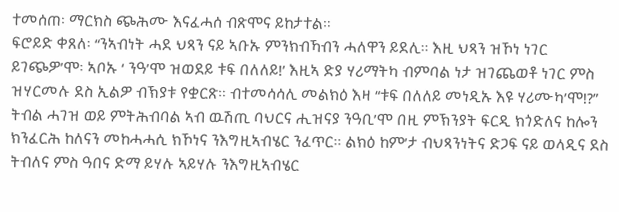ተመሰጠ፡ ማርክስ ጭሕሙ እናፈሓሰ ብጽሞና ይከታተል።
ፍሮይድ ቀጸለ፡ “ንኣብነት ሓደ ህጻን ናይ ኣቡኡ ምንክብኻብን ሓለዋን ይደሊ። እዚ ህጻን ዝኾነ ነገር ይገጭዎ’ሞ፡ ኣቦኡ ‘ ንዓ’ሞ ዝወደይ ቱፍ በለለይ!’ እዚኣ ድያ ሃሪማትካ ብምባል ነታ ዝገጨወቶ ነገር ምስ ዝሃርመሉ ደስ ኢልዎ ብኽያቱ የቋርጽ። ብተመሳሳሊ መልክዕ እዛ “ቱፍ በለለይ መነዲኡ እዩ ሃሪሙካ’ሞ!?” ትብል ሓገዝ ወይ ምትሕብባል ኣብ ዉሽጢ ባህርና ሒዝናያ ንዓቢ’ሞ በዚ ምኽንያት ፍርዲ ክጎድለና ከሎን ክንፈርሕ ከለናን መከሓሓሲ ክኾነና ንእግዚኣብሄር ንፈጥር። ልክዕ ከም’ታ ብህጻንነትና ድጋፍ ናይ ወላዲና ደስ ትብለና ምስ ዓበና ድማ ይሃሉ ኣይሃሉ ንእግዚኣብሄር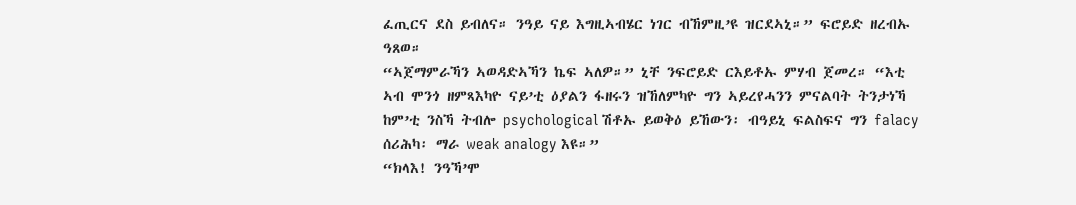ፈጢርና ደስ ይብለና። ንዓይ ናይ እግዚኣብሄር ነገር ብኸምዚ’ዩ ዝርደኣኒ።” ፍሮይድ ዘረብኡ ዓጸወ።
“ኣጀማምራኻን ኣወዳድኣኻን ኬፍ ኣለዎ።” ኒቸ ንፍሮይድ ርእይቶኡ ምሃብ ጀመረ። “እቲ ኣብ ሞንጎ ዘምጻእካዮ ናይ’ቲ ዕያልን ፋዘሩን ዝኸለምካዮ ግን ኣይረየሓንን ምናልባት ትንታነኻ ከም’ቲ ንስኻ ትብሎ psychological ሽቶኡ ይወቅዕ ይኸውን፡ ብዓይኒ ፍልስፍና ግን falacy ሰሪሕካ፡ ማራ weak analogy እዩ።”
“ክላእ! ንዓኻ’ሞ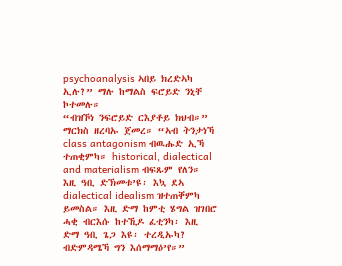psychoanalysis ኣበይ ክረድኣካ ኢሉ?” ማሉ ከማልስ ፍሮይድ ንኒቸ ኮተመሉ።
“ብዝኾነ ንፍሮይድ ርእያቶይ ክህብ።” ማርክስ ዘረባኡ ጀመረ። “ኣብ ትንታነኻ class antagonism ብዉሑድ ኢኻ ተጠቂምካ። historical, dialectical and materialism ብፍጹም የለን። እዚ ዓቢ ድኽመቱ’ዩ፡ እኳ ደኣ dialectical idealism ዝተጠቐምካ ይመስል። እዚ ድማ ከምቲ ሄግል ዝገበሮ ሓቂ ብርእሱ ከተኺዶ ፈቲንካ፡ እዚ ድማ ዓቢ ጌጋ እዩ፡ ተረዲኡካ? ብድምዳሜኻ ግን እሰማማዕ’የ።”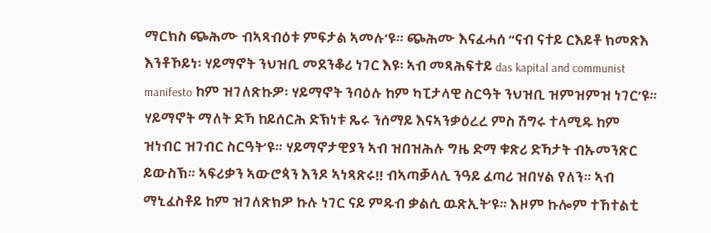ማርክስ ጭሕሙ ብኣጻብዕቱ ምፍታል ኣመሉ’ዩ። ጭሕሙ እናፈሓሰ “ናብ ናተይ ርእይቶ ክመጽእ እንቶኾይነ፡ ሃይማኖት ንህዝቢ መደንቆሪ ነገር እዩ፡ ኣብ መጻሕፍተይ das kapital and communist manifesto ከም ዝገለጽኩዎ፡ ሃይማኖት ንባዕሉ ከም ካፒታላዊ ስርዓት ንህዝቢ ዝምዝምዝ ነገር’ዩ። ሃይማኖት ማለት ድኻ ከይሰርሕ ድኽነቱ ጼሩ ንሰማይ እናኣንቃዕረረ ምስ ሽግሩ ተላሚዱ ከም ዝነብር ዝገብር ስርዓት’ዩ። ሃይማኖታዊያን ኣብ ዝበዝሕሉ ግዜ ድማ ቁጽሪ ድኻታት ብኡመንጽር ይውስኽ። ኣፍሪቃን ኣውሮጳን እንዶ ኣነጻጽሩ!! ብኣጣቓላሊ ንዓይ ፈጣሪ ዝበሃል የለን። ኣብ ማኒፈስቶይ ከም ዝገለጽክዎ ኩሉ ነገር ናይ ምዱብ ቃልሲ ዉጽኢት’ዩ። እዞም ኩሎም ተኸተልቲ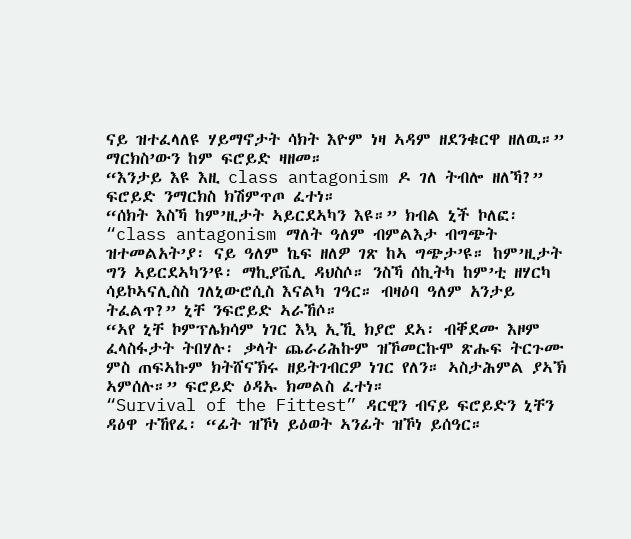ናይ ዝተፈላለዩ ሃይማኖታት ሳክት እዮም ነዛ ኣዳም ዘደንቁርዋ ዘለዉ።” ማርክስ’ውን ከም ፍሮይድ ዛዘመ።
“እንታይ እዩ እዚ class antagonism ዶ ገለ ትብሎ ዘለኻ?” ፍሮይድ ንማርክስ ክሽምጥጦ ፈተነ።
“ሰክት እስኻ ከም’ዚታት ኣይርደኣካን እዩ።” ክብል ኒች ኮለፎ፡ “class antagonism ማለት ዓለም ብምልእታ ብግጭት ዝተመልአት’ያ፡ ናይ ዓለም ኬፍ ዘለዎ ገጽ ከኣ ግጭታ’ዩ። ከም’ዚታት ግን ኣይርደኣካን’ዩ፡ ማኪያቬሊ ዳህስሶ። ንስኻ ሰኪትካ ከም’ቲ ዘሃርካ ሳይኮኣናሊስስ ገለኒውሮሲስ እናልካ ገዓር። ብዛዕባ ዓለም አንታይ ትፈልጥ?” ኒቸ ንፍሮይድ ኣራኸሶ።
“ኣየ ኒቸ ኮምፕሌክሳም ነገር እኳ ኢኺ ክያሮ ደኣ፡ ብቐደሙ እዞም ፈላስፋታት ትበሃሉ፡ ቃላት ጨራሪሕኩም ዝኾመርኩሞ ጽሑፍ ትርጉሙ ምስ ጠፍኣኩም ክትሸናኽሩ ዘይትገብርዎ ነገር የለን። ኣስታሕምል ያኣኽ ኣምሰሉ።” ፍሮይድ ዕዳኡ ክመልስ ፈተነ።
“Survival of the Fittest” ዳርዊን ብናይ ፍሮይድን ኒቸን ዳዕዋ ተኸየፈ፡ “ፊት ዝኾነ ይዕወት ኣንፊት ዝኾነ ይሰዓር።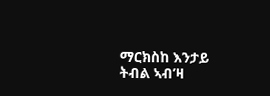ማርክስከ እንታይ ትብል ኣብ’ዛ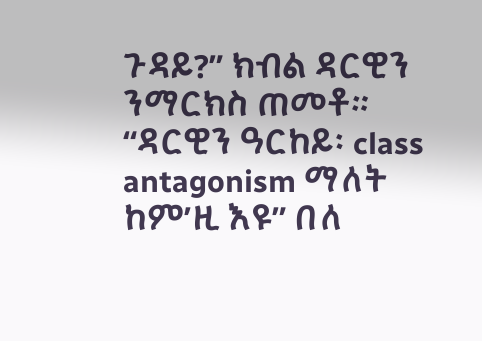ጉዳይ?” ክብል ዳርዊን ንማርክስ ጠመቶ።
“ዳርዊን ዓርከይ፡ class antagonism ማለት ከም’ዚ እዩ” በለ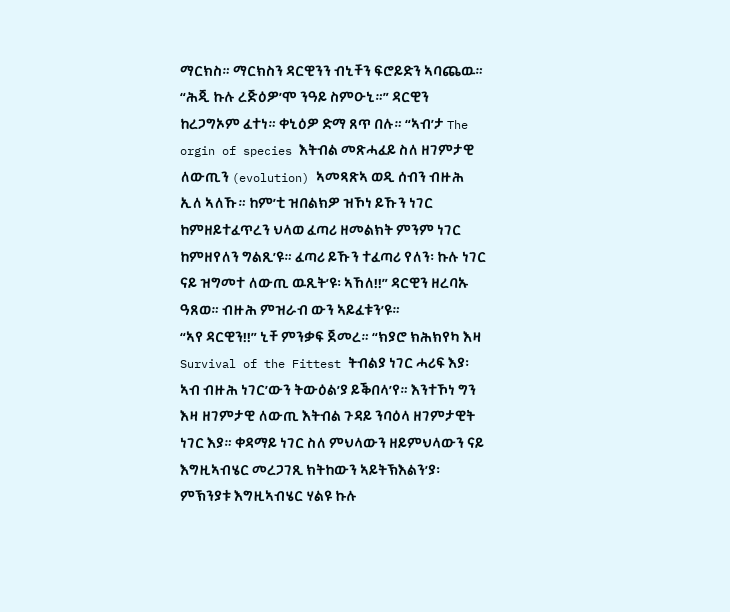ማርክስ። ማርክስን ዳርዊንን ብኒቸን ፍሮይድን ኣባጨዉ።
“ሕጂ ኩሉ ረጅዕዎ’ሞ ንዓይ ስምዑኒ።” ዳርዊን ከረጋግኦም ፈተነ። ቀኒዕዎ ድማ ጸጥ በሉ። “ኣብ’ታ The orgin of species እትብል መጽሓፈይ ስለ ዘገምታዊ ለውጢን (evolution) ኣመጻጽኣ ወዲ ሰብን ብዙሕ ኢለ ኣለኹ። ከም’ቲ ዝበልክዎ ዝኾነ ይኹን ነገር ከምዘይተፈጥረን ህላወ ፈጣሪ ዘመልክት ምንም ነገር ከምዘየለን ግልጺ’ዩ። ፈጣሪ ይኹን ተፈጣሪ የለን፡ ኩሉ ነገር ናይ ዝግመተ ለውጢ ዉጺት’ዩ፡ ኣኸለ!!” ዳርዊን ዘረባኡ ዓጸወ። ብዙሕ ምዝራብ ውን ኣይፈቱን’ዩ።
“ኣየ ዳርዊን!!” ኒቸ ምንቃፍ ጀመረ። “ክያሮ ክሕክየካ እዛ Survival of the Fittest ትብልያ ነገር ሓሪፍ እያ፡ ኣብ ብዙሕ ነገር’ውን ትውዕል’ያ ይቕበላ’የ። እንተኾነ ግን እዛ ዘገምታዊ ለውጢ እትብል ጉዳይ ንባዕላ ዘገምታዊት ነገር እያ። ቀዳማይ ነገር ስለ ምህላውን ዘይምህላውን ናይ እግዚኣብሄር መረጋገጺ ክትከውን ኣይትኽእልን’ያ፡ ምኽንያቱ እግዚኣብሄር ሃልዩ ኩሉ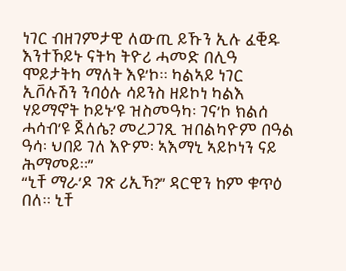ነገር ብዘገምታዊ ለውጢ ይኹን ኢሉ ፈቒዱ እንተኾይኑ ናትካ ትዮሪ ሓመድ በሊዓ ሞይታትካ ማለት እዩ’ኮ። ካልኣይ ነገር ኢቮሉሽን ንባዕሉ ሳይንስ ዘይኮነ ካልእ ሃይማኖት ኮይኑ’ዩ ዝስመዓካ፡ ገና’ኮ ክልሰ ሓሳብ’ዩ ጀለሴ? መረጋገጺ ዝበልካዮም በዓል ዓሳ፡ ህበይ ገለ እዮም፡ ኣእማኒ ኣይኮነን ናይ ሕማመይ።”
“ኒቸ ማራ’ዶ ገጽ ሪኢኻ?” ዳርዊን ከም ቁጥዕ በለ። ኒቸ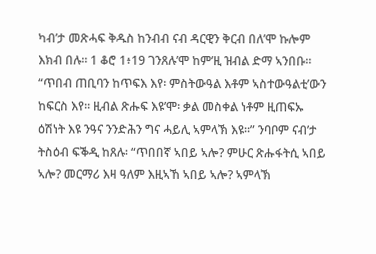ካብ’ታ መጽሓፍ ቅዱስ ከንብብ ናብ ዳርዊን ቅርብ በለ’ሞ ኩሎም እክብ በሉ። 1 ቆሮ 1፥19 ገንጸሉ’ሞ ከም’ዚ ዝብል ድማ ኣንበቡ። “ጥበብ ጠቢባን ከጥፍእ እየ፡ ምስትውዓል እቶም ኣስተውዓልቲ’ውን ከፍርስ እየ። ዚብል ጽሑፍ እዩ’ሞ፡ ቃል መስቀል ነቶም ዚጠፍኡ ዕሽነት እዩ ንዓና ንንድሕን ግና ሓይሊ ኣምላኽ እዩ።” ንባቦም ናብ’ታ ትስዕብ ፍቕዲ ከጸሉ፡ “ጥበበኛ ኣበይ ኣሎ? ምሁር ጽሑፋትሲ ኣበይ ኣሎ? መርማሪ እዛ ዓለም እዚኣኸ ኣበይ ኣሎ? ኣምላኽ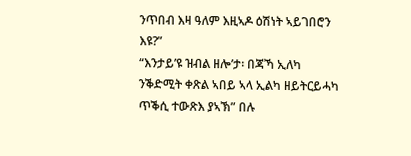ንጥበብ እዛ ዓለም እዚኣዶ ዕሽነት ኣይገበሮን እዩ?”
“እንታይ’ዩ ዝብል ዘሎ’ታ፡ በጃኻ ኢለካ ንቕድሚት ቀጽል ኣበይ ኣላ ኢልካ ዘይትርይሓካ ጥቕሲ ተውጽእ ያኣኽ” በሉ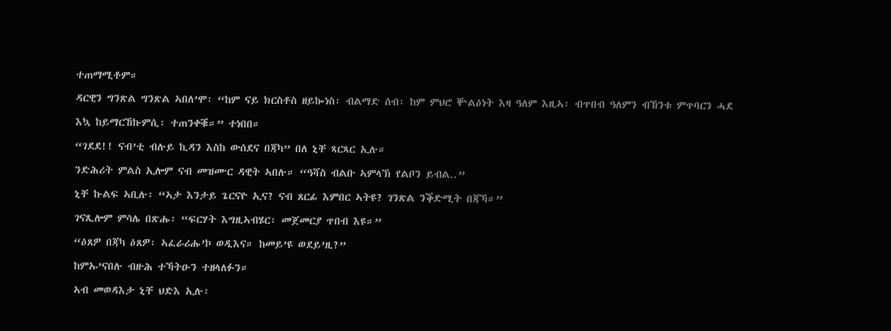ተጠማሚቶም።
ዳርዊን ግንጽል ግንጽል ኣበለ’ሞ፡ “ከም ናይ ክርስቶስ ዘይኰነስ፡ ብልማድ ሰብ፡ ከም ምህሮ ቝልዕነት እዛ ዓለም እዚኣ፡ ብጥበብ ዓለምን ብኸንቱ ምጥባርን ሓደ እኳ ከይማርኸኩምሲ፡ ተጠንቀቑ።” ተነበበ።
“ገደደ!! ናብ’ቲ ብሉይ ኪዳን እስከ ውሰደና በጃካ” በለ ኒቸ ጻርጻር ኢሉ።
ንድሕሪት ምልስ ኢሎም ናብ መዝሙር ዳዊት ኣበሉ። “ዓሻስ ብልቡ ኣምላኽ የልቦን ይብል..”
ኒቸ ኩልፍ ኣቢሉ፡ “ኣታ እንታይ ጌርናዮ ኢና? ናብ ጸርፊ እምበር ኣትዩ? ገንጽል ንቕድሚት በጃኻ።”
ገናጺሎም ምሳሌ በጽሑ፡ “ፍርሃት እግዚኣብሄር፡ መጀመርያ ጥበብ እዩ።”
“ዕጸዎ በጃካ ዕጸዎ፡ ኣፈራሪሑ’ኮ ወዲእና። ከመይ’ዩ ወደይ’ዚ?”
ከምኡ’ናበሉ ብዙሕ ተኻትዑን ተዘላለፉን።
ኣብ መወዳእታ ኒቸ ህድእ ኢሉ፡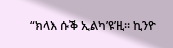“ክላእ ሱቕ ኢልካ’ዩ’ዚ። ኪንዮ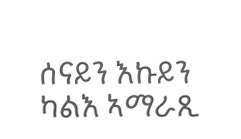ሰናይን እኩይን ካልእ ኣማራጺ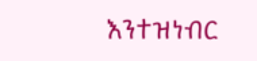እንተዝነብር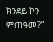ክንደይ ኮን ምጠዓመ?”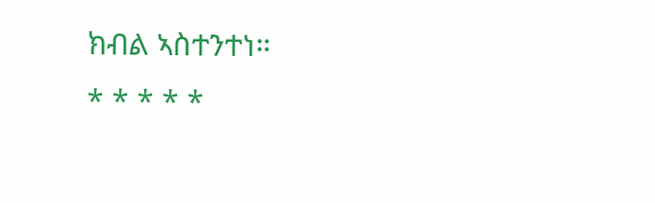ክብል ኣስተንተነ።
* * * * *